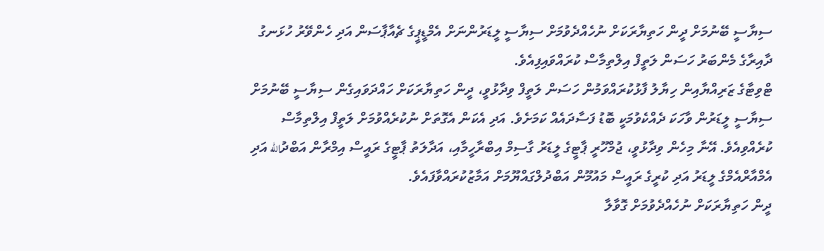ސިޔާސީ ބޭނުމަށް ދީން ހަތިޔާރަކަށް ނުހެއްދެވުމަށް ސިޔާސީ ލީޑަރުންނަށް އެމްޑީޕީގެ ޗެއާޕާސަން އަދި ހެންވޭރު ހުޅަނގު ދާއިރާގެ މެންބަރު ހަސަން ލަތީފް އިލްތިމާސް ކުރައްވައިފިއެވެ.
ޓްވިޓާގެ ޒަރިއްޔާއިން ހިޔާލު ފާޅުކުރައްވަމުން ހަސަން ލަތީފް ވިދާޅުވީ، ދީން ހަތިޔާރަކަށް ހައްދަވައިގެން ސިޔާސީ ބޭނުމަށް ސިޔާސީ ލީޑަރުން ވާހަކަ ދެއްކެވުމަކީ ބޮޑު ފަސާދައެއް ކަމަށެވެ. އަދި އެކަން އެގޮތަށް ނުކުރެއްވުމަށް ލަތީފް އިލްތިމާސް ކުރެއްވިއެވެ. އޭނާ މިހެން ވިދާޅުވީ، ޖުމްހޫރީ ޕާޓީގެ ލީޑަރު ގާސިމް އިބްރާހީމާއި، އަދާލަތު ޕާޓީގެ ރައީސް އިމްރާން އަބްދުالله އަދި އެމްއާރްއެމްގެ ލީޑަރު އަދި ކުރީގެ ރައީސް މައުމޫން އަބްދުލްގައްޔޫމަށް އަމާޒުކުރައްވާފައެވެ.
ދީން ހަތިޔާރަކަށް ނުހެއްދެވުމަށް ގޮވާލާ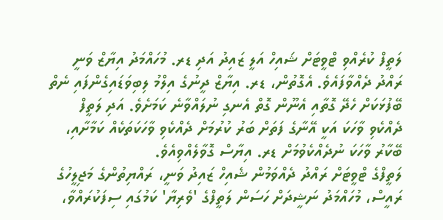ލަތީފް ކުރެއްވި ޓްވީޓަށް ޝައިހް އަލީ ޒައިދު އަދި ޑރ. މުހައްމަދު އިޔާޒް ވަނީ ރައްދު ދެއްވާފައެވެ. އެގޮތުން، ޑރ. އިޔާޒް ދީނުގެ އިލްމު ލިބިވަޑައިގެންފައި ނެތް ބޭފުޅަކަށް ހެދޭ ގޮތާއި އެނޫން ގޮތް އެނގި ނުލައްވާނެ ކަމަށެވެ. އަދި ލަތީފް ދެއްކެވި ވާހަކަ އަކީ އޭނާގެ ފަތަށް ބަރު ކުރުމަށް ދެއްކެވި ވާހަކަތަކެއް ކަމާށާއި، ބޭކާރު ވާހަކަ ނުދެއްކެވުމަށް ޑރ. އިޔާސް ގޮވާލެއްވިއެވެ.
ލަތީފްގެ ޓްވީޓަށް ރައްދު ދެއްވަމުން ޝެއިހް ޒައިދު ވަނީ، ރައްޔިތުންގެ މަޖިލީހުގެ ރައީސް، މުހައްމަދު ނަޝީދަށް ހަސަން ލަތީފްގެ 'ވެރިޔާ' ކަމުގައި ސިފަކުރައްވާ،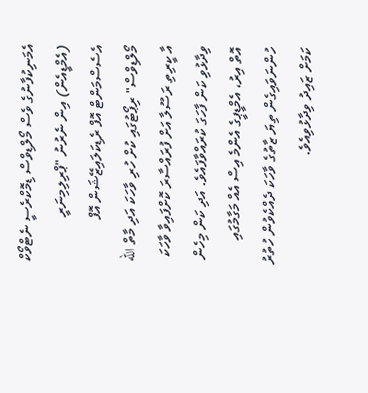އެމަނިކުފާނުގެ ވެސް މޯލްޑިވްސް ޑިމޮކްރެސީ ނެޓްވޯކް (އެމްޑީއެން) އިން ނެރުނު "ޕްރިލިމިނަރީ އެސެސްމަންޓް އޮފް ރެޑިކަލައިޒޭޝަން އޮފް މޯލްޑިވްސް" ރިޕޯޓުގައި ކުށް ހުރި ވާހަކަ އަދި މާތް الله އާ ކީރިތި ރަސޫލާ އަށް ފުރައްސާރަ ކޮށްފައިވާ ވާހަކަ ވިދާޅުވި ކަން ފާހަގަ ކުރައްވާފައެވެ. އަދި ކަން މިހެން އޮތް އިރު، އެމްޑީޕީގެ އެންމެ އިސް އެއް މަގާމުގައި ހުންނަވައިގެން ތިޔަ ޒާތުގެ ވާހަކަ ދެއްކެވުން ހުތުރު ކަމަށް ޒައިދު ވިދާޅުވިއެވެ.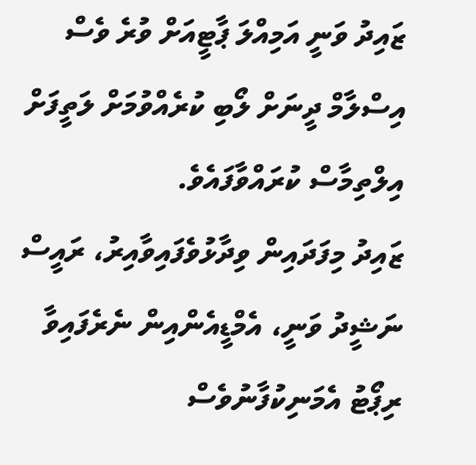ޒައިދު ވަނީ އަމިއްލަ ޕާޓީއަށް ވުރެ ވެސް އިސްލާމް ދީނަށް ލޯބި ކުރެއްވުމަށް ލަތީފަށް އިލްތިމާސް ކުރައްވާފައެވެ.
ޒައިދު މިފަދައިން ވިދާޅުވެފައިވާއިރު، ރައީސް ނަޝީދު ވަނީ، އެމްޑީއެންއިން ނެރެފައިވާ ރިޕޯޓު އެމަނިކުފާނުވެސް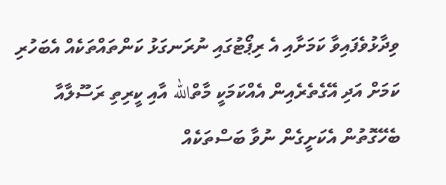ވިދާޅުވެފައިވާ ކަމަށާއި އެ ރިޕޯޓުގައި ނުރަނގަޅު ކަންތައްތަކެއް އެބަހުރި ކަމަށް އަދި އޭގެތެރެއިން އެއްކަމަކީ މާތްالله އާއި ކީރިތި ރަސޫލާއާ ބެހޭގޮތުން އެކަށީގެން ނުވާ ބަސްތަކެއް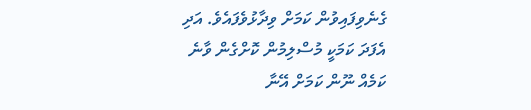ގެނެވިފައިވުން ކަމަށް ވިދާޅުވެފައެވެ. އަދި އެފަދަ ކަމަކީ މުސްލިމުން ކޮށްގެން ވާނެ ކަމެއް ނޫން ކަމަށް އޭނާ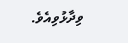ވިދާޅުވިއެވެ.